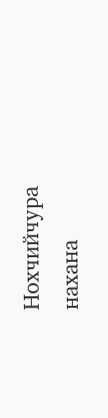Нохчийчура нахана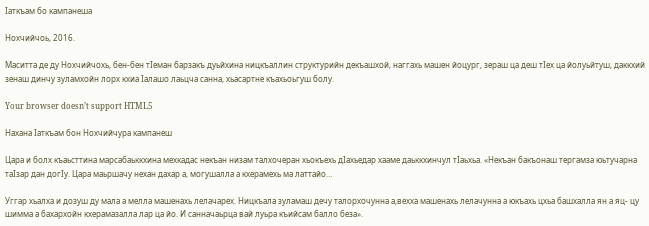Iаткъам бо кампанеша

Нохчийчоь, 2016.

Маситта де ду Нохчийчохь, бен-бен тIеман барзакъ дуьйхина ницкъаллин структурийн декъашхой, наггахь машен йоцург, зераш ца деш тIех ца йолуьйтуш, даккхий зенаш динчу зуламхойн лорх кхиа Iалашо лаьцча санна, хьасартне къахьоьгуш болу.

Your browser doesn’t support HTML5

Нахана Iаткъам бон Нохчийчура кампанеш

Цара и болх къаьсттина марсабаьккхина мехкадас некъан низам талхочеран хьокъехь дIахьедар хааме даьккхинчул тIаьхьа. «Некъан бакъонаш тергамза юьтучарна таIзар дан догIу. Цара маьршачу нехан дахар а, могушалла а кхерамехь ма латтайо…

Уггар хьалха и дозуш ду мала а мелла машенахь лелачарех. Ницкъала зуламаш дечу талорхочунна а,вехха машенахь лелачунна а юкъахь цхьа башхалла ян а яц- цу шимма а бахархойн кхерамазалла лар ца йо. И санначаьрца вай луьра къийсам балло беза».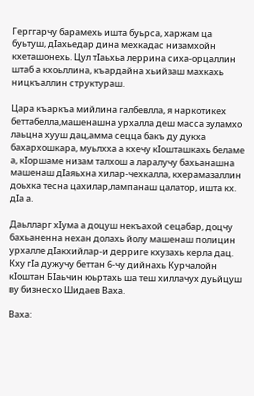Герггарчу барамехь ишта буьрса, харжам ца буьтуш, дIахьедар дина мехкадас низамхойн кхеташонехь. Цул тIаьхьа леррина сиха-орцаллин штаб а кхоьллина, къардайна хьийзаш махкахь ницкъаллин структураш.

Цара къаркъа мийлина галбевлла, я наркотикех беттабелла,машенашна урхалла деш масса зуламхо лаьцна хууш дац,амма сецца бакъ ду дукха бахархошкара, муьлхха а кхечу кIошташкахь беламе а, кIоршаме низам талхош а ларалучу бахьанашна машенаш дIаяьхна хилар-чехкалла, кхерамазаллин доьхка тесна цахилар,лампанаш цалатор, ишта кх. дIа а.

Даьлларг хIума а доцуш некъахой сецабар, доцчу бахьаненна нехан долахь йолу машенаш полицин урхалле дIакхийлар-и дерриге кхузахь керла дац. Кху гIа дужучу беттан 6-чу дийнахь Курчалойн кIоштан БIаьчин юьртахь ша теш хиллачух дуьйцуш ву бизнесхо Шидаев Ваха.

Ваха: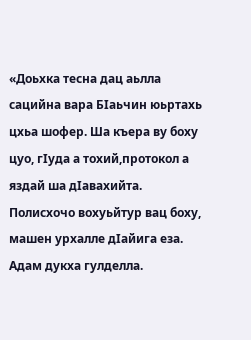«Доьхка тесна дац аьлла сацийна вара БIаьчин юьртахь цхьа шофер. Ша къера ву боху цуо, гIуда а тохий,протокол а яздай ша дIавахийта. Полисхочо вохуьйтур вац боху, машен урхалле дIайига еза. Адам дукха гулделла.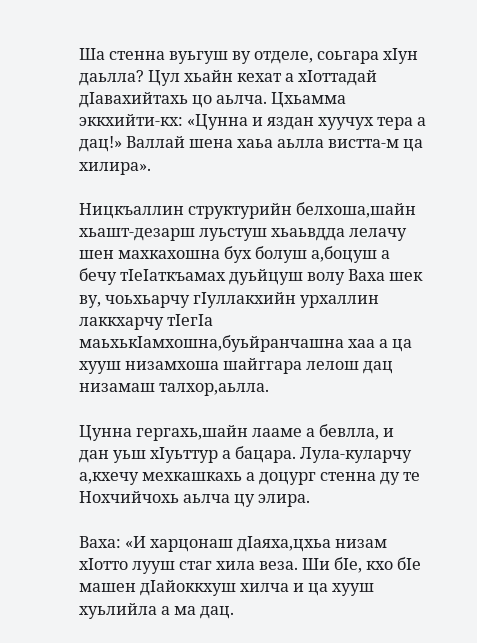Ша стенна вуьгуш ву отделе, соьгара хIун даьлла? Цул хьайн кехат а хIоттадай дIавахийтахь цо аьлча. Цхьамма эккхийти-кх: «Цунна и яздан хуучух тера а дац!» Валлай шена хаьа аьлла вистта-м ца хилира».

Ницкъаллин структурийн белхоша,шайн хьашт-дезарш луьстуш хьаьвдда лелачу шен махкахошна бух болуш а,боцуш а бечу тIеIаткъамах дуьйцуш волу Ваха шек ву, чоьхьарчу гIуллакхийн урхаллин лаккхарчу тIегIа маьхькIамхошна,буьйранчашна хаа а ца хууш низамхоша шайггара лелош дац низамаш талхор,аьлла.

Цунна гергахь,шайн лааме а бевлла, и дан уьш хIуьттур а бацара. Лула-куларчу а,кхечу мехкашкахь а доцург стенна ду те Нохчийчохь аьлча цу элира.

Ваха: «И харцонаш дIаяха,цхьа низам хIотто лууш стаг хила веза. Ши бIе, кхо бIе машен дIайоккхуш хилча и ца хууш хуьлийла а ма дац.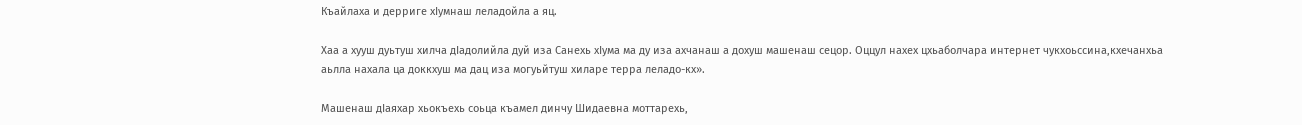Къайлаха и дерриге хIумнаш леладойла а яц.

Хаа а хууш дуьтуш хилча дIадолийла дуй иза Санехь хIума ма ду иза ахчанаш а дохуш машенаш сецор. Оццул нахех цхьаболчара интернет чукхоьссина,кхечанхьа аьлла нахала ца доккхуш ма дац иза могуьйтуш хиларе терра леладо-кх».

Машенаш дIаяхар хьокъехь соьца къамел динчу Шидаевна моттарехь,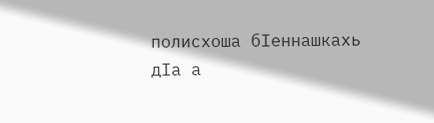полисхоша бIеннашкахь дIа а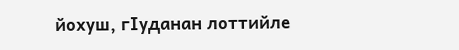йохуш, гIуданан лоттийле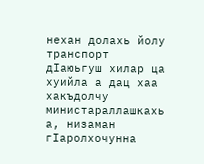нехан долахь йолу транспорт дIаюьгуш хилар ца хуийла а дац хаа хакъдолчу министараллашкахь а, низаман гIаролхочунна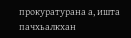прокуратурана а, ишта пачхьалкхан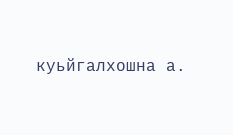куьйгалхошна а.